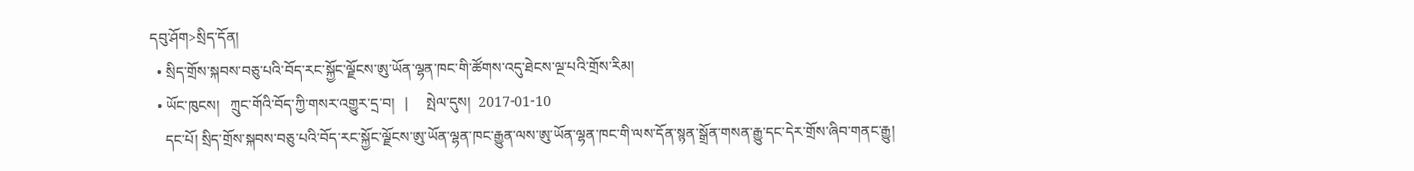དབུ་ཤོག>སྲིད་དོན།
  • སྲིད་གྲོས་སྐབས་བཅུ་པའི་བོད་རང་སྐྱོང་ལྗོངས་ཨུ་ཡོན་ལྷན་ཁང་གི་ཚོགས་འདུ་ཐེངས་ལྔ་པའི་གྲོས་རིམ།
  • ཡོང་ཁུངས།   ཀྲུང་གོའི་བོད་ཀྱི་གསར་འགྱུར་དྲ་བ།   |     སྤེལ་དུས།  2017-01-10
    དང་པོ། སྲིད་གྲོས་སྐབས་བཅུ་པའི་བོད་རང་སྐྱོང་ལྗོངས་ཨུ་ཡོན་ལྷན་ཁང་རྒྱུན་ལས་ཨུ་ཡོན་ལྷན་ཁང་གི་ལས་དོན་སྙན་སྒྲོན་གསན་རྒྱུ་དང་དེར་གྲོས་ཞིབ་གནང་རྒྱུ།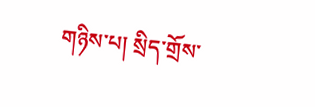གཉིས་པ། སྲིད་གྲོས་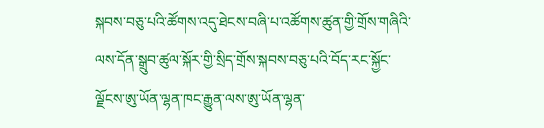སྐབས་བཅུ་པའི་ཚོགས་འདུ་ཐེངས་བཞི་པ་འཚོགས་ཚུན་གྱི་གྲོས་གཞིའི་ལས་དོན་སྒྲུབ་ཚུལ་སྐོར་གྱི་སྲིད་གྲོས་སྐབས་བཅུ་པའི་བོད་རང་སྐྱོང་ལྗོངས་ཨུ་ཡོན་ལྷན་ཁང་རྒྱུན་ལས་ཨུ་ཡོན་ལྷན་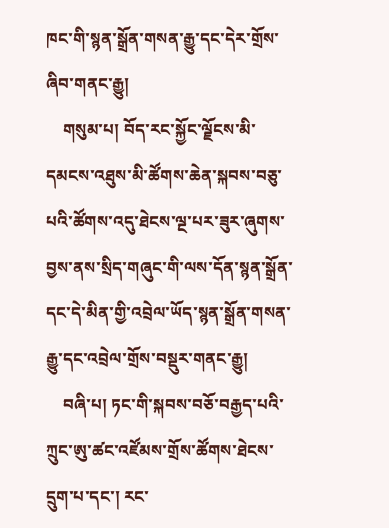ཁང་གི་སྙན་སྒྲོན་གསན་རྒྱུ་དང་དེར་གྲོས་ཞིབ་གནང་རྒྱུ།
    གསུམ་པ། བོད་རང་སྐྱོང་ལྗོངས་མི་དམངས་འཐུས་མི་ཚོགས་ཆེན་སྐབས་བཅུ་པའི་ཚོགས་འདུ་ཐེངས་ལྔ་པར་ཟུར་ཞུགས་བྱས་ནས་སྲིད་གཞུང་གི་ལས་དོན་སྙན་སྒྲོན་དང་དེ་མིན་གྱི་འབྲེལ་ཡོད་སྙན་སྒྲོན་གསན་རྒྱུ་དང་འབྲེལ་གྲོས་བསྡུར་གནང་རྒྱུ།
    བཞི་པ། ཏང་གི་སྐབས་བཅོ་བརྒྱད་པའི་ཀྲུང་ཨུ་ཚང་འཛོམས་གྲོས་ཚོགས་ཐེངས་དྲུག་པ་དང་། རང་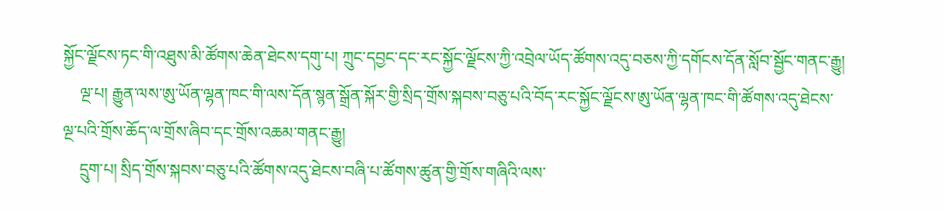སྐྱོང་ལྗོངས་ཏང་གི་འཐུས་མི་ཚོགས་ཆེན་ཐེངས་དགུ་པ། ཀྲུང་དབྱང་དང་རང་སྐྱོང་ལྗོངས་ཀྱི་འབྲེལ་ཡོད་ཚོགས་འདུ་བཅས་ཀྱི་དགོངས་དོན་སློབ་སྦྱོང་གནང་རྒྱུ།
    ལྔ་པ། རྒྱུན་ལས་ཨུ་ཡོན་ལྷན་ཁང་གི་ལས་དོན་སྙན་སྒྲོན་སྐོར་གྱི་སྲིད་གྲོས་སྐབས་བཅུ་པའི་བོད་རང་སྐྱོང་ལྗོངས་ཨུ་ཡོན་ལྷན་ཁང་གི་ཚོགས་འདུ་ཐེངས་ལྔ་པའི་གྲོས་ཆོད་ལ་གྲོས་ཞིབ་དང་གྲོས་འཆམ་གནང་རྒྱུ།
    དྲུག་པ། སྲིད་གྲོས་སྐབས་བཅུ་པའི་ཚོགས་འདུ་ཐེངས་བཞི་པ་ཚོགས་ཚུན་གྱི་གྲོས་གཞིའི་ལས་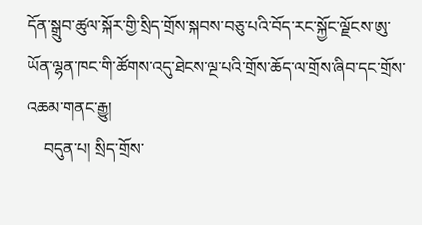དོན་སྒྲུབ་ཚུལ་སྐོར་གྱི་སྲིད་གྲོས་སྐབས་བཅུ་པའི་བོད་རང་སྐྱོང་ལྗོངས་ཨུ་ཡོན་ལྷན་ཁང་གི་ཚོགས་འདུ་ཐེངས་ལྔ་པའི་གྲོས་ཆོད་ལ་གྲོས་ཞིབ་དང་གྲོས་འཆམ་གནང་རྒྱུ།
    བདུན་པ། སྲིད་གྲོས་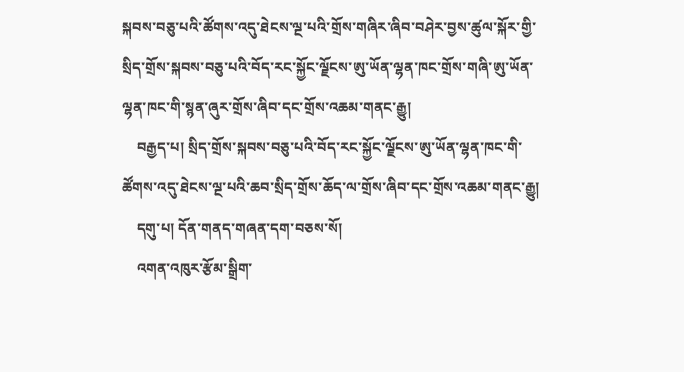སྐབས་བཅུ་པའི་ཚོགས་འདུ་ཐེངས་ལྔ་པའི་གྲོས་གཞིར་ཞིབ་བཤེར་བྱས་ཚུལ་སྐོར་གྱི་སྲིད་གྲོས་སྐབས་བཅུ་པའི་བོད་རང་སྐྱོང་ལྗོངས་ཨུ་ཡོན་ལྷན་ཁང་གྲོས་གཞི་ཨུ་ཡོན་ལྷན་ཁང་གི་སྙན་ཞུར་གྲོས་ཞིབ་དང་གྲོས་འཆམ་གནང་རྒྱུ།
    བརྒྱད་པ། སྲིད་གྲོས་སྐབས་བཅུ་པའི་བོད་རང་སྐྱོང་ལྗོངས་ཨུ་ཡོན་ལྷན་ཁང་གི་ཚོགས་འདུ་ཐེངས་ལྔ་པའི་ཆབ་སྲིད་གྲོས་ཆོད་ལ་གྲོས་ཞིབ་དང་གྲོས་འཆམ་གནང་རྒྱུ།
    དགུ་པ། དོན་གནད་གཞན་དག་བཅས་སོ།
    འགན་འཁུར་རྩོམ་སྒྲིག་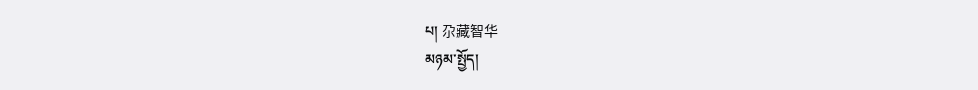པ། 尕藏智华
མཉམ་སྤྱོད།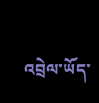འབྲེལ་ཡོད་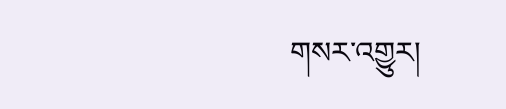གསར་འགྱུར།